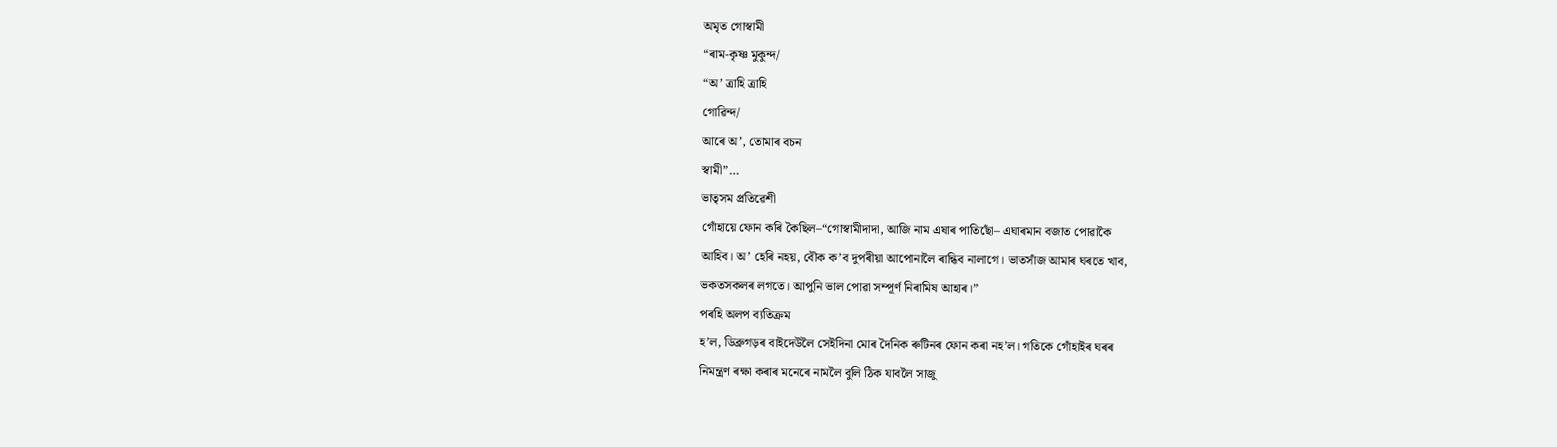অমৃত গোস্বামী
“ৰাম-কৃষ্ণ মুকুন্দ/
“অ’ ত্ৰাহি ত্ৰাহি
গোৱিন্দ/
আৰে অ’, তোমাৰ বচন
স্বামী”…
ভাতৃসম প্ৰতিৱেশী
গোঁহায়ে ফোন কৰি কৈছিল–“গোস্বামীদাদা, আজি নাম এষাৰ পাতিছোঁ– এঘাৰমান বজাত পোৱাকৈ
আহিব। অ’ হেৰি নহয়, বৌক ক’ব দুপৰীয়া আপোনালৈ ৰান্ধিব নালাগে। ভাতসাঁজ আমাৰ ঘৰতে খাব,
ভকতসকলৰ লগতে। আপুনি ভাল পোৱা সম্পূৰ্ণ নিৰামিষ আহাৰ।”
পৰহি অলপ ব্যতিক্ৰম
হ’ল, ডিব্ৰুগড়ৰ বাইদেউলৈ সেইদিনা মোৰ দৈনিক ৰুটিনৰ ফোন কৰা নহ’ল। গতিকে গোঁহাইৰ ঘৰৰ
নিমন্ত্ৰণ ৰক্ষা কৰাৰ মনেৰে নামলৈ বুলি ঠিক যাবলৈ সাজু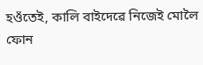হওঁতেই, কালি বাইদেৱে নিজেই মোলৈ ফোন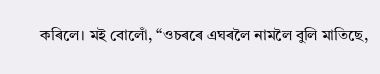কৰিলে। মই বোলোঁ, “ওচৰৰে এঘৰলৈ নামলৈ বুলি মাতিছে,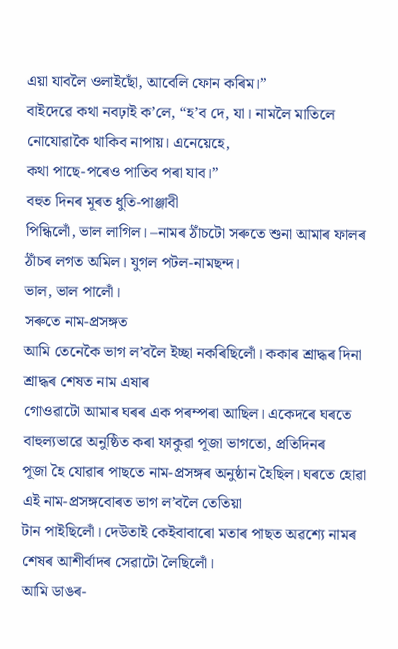এয়া যাবলৈ ওলাইছোঁ, আবেলি ফোন কৰিম।”
বাইদেৱে কথা নবঢ়াই ক’লে, “হ’ব দে, যা। নামলৈ মাতিলে নোযোৱাকৈ থাকিব নাপায়। এনেয়েহে,
কথা পাছে-পৰেও পাতিব পৰা যাব।”
বহুত দিনৰ মূৰত ধুতি-পাঞ্জাবী
পিন্ধিলোঁ, ভাল লাগিল। –নামৰ ঠাঁচটো সৰুতে শুনা আমাৰ ফালৰ ঠাঁচৰ লগত অমিল। যুগল পটল-নামছন্দ।
ভাল, ভাল পালোঁ।
সৰুতে নাম-প্ৰসঙ্গত
আমি তেনেকৈ ভাগ ল’বলৈ ইচ্ছা নকৰিছিলোঁ। ককাৰ শ্ৰাদ্ধৰ দিনা শ্ৰাদ্ধৰ শেষত নাম এষাৰ
গোওৱাটো আমাৰ ঘৰৰ এক পৰম্পৰা আছিল। একেদৰে ঘৰতে বাহুল্যভাৱে অনুষ্ঠিত কৰা ফাকুৱা পূজা ভাগতো, প্ৰতিদিনৰ
পূজা হৈ যোৱাৰ পাছতে নাম-প্ৰসঙ্গৰ অনুষ্ঠান হৈছিল। ঘৰতে হোৱা এই নাম-প্ৰসঙ্গবোৰত ভাগ ল’বলৈ তেতিয়া
টান পাইছিলোঁ। দেউতাই কেইবাবাৰো মতাৰ পাছত অৱশ্যে নামৰ শেষৰ আশীৰ্বাদৰ সেৱাটো লৈছিলোঁ।
আমি ডাঙৰ-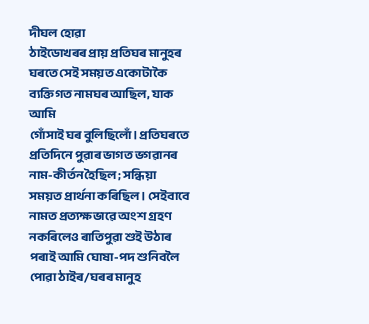দীঘল হোৱা
ঠাইডোখৰৰ প্ৰায় প্ৰতিঘৰ মানুহৰ ঘৰতে সেই সময়ত একোটাকৈ ব্যক্তিগত নামঘৰ আছিল, যাক আমি
গোঁসাই ঘৰ বুলিছিলোঁ। প্ৰতিঘৰতে প্ৰতিদিনে পুৱাৰ ভাগত ভগৱানৰ নাম-কীৰ্তন হৈছিল; সন্ধিয়া
সময়ত প্ৰাৰ্থনা কৰিছিল। সেইবাবে নামত প্ৰত্যক্ষভাৱে অংশ গ্ৰহণ নকৰিলেও ৰাতিপুৱা শুই উঠাৰ পৰাই আমি ঘোষা-পদ শুনিবলৈ পোৱা ঠাইৰ/ঘৰৰ মানুহ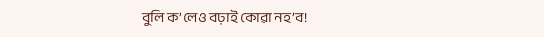বুলি ক’লেও বঢ়াই কোৱা নহ’ব!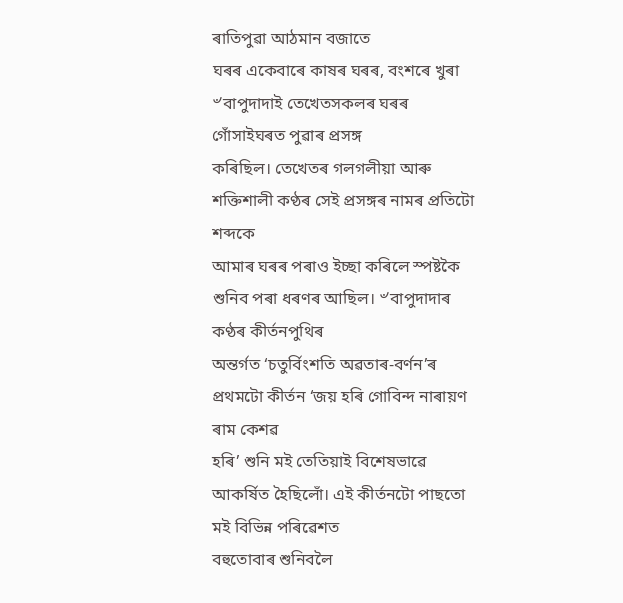ৰাতিপুৱা আঠমান বজাতে
ঘৰৰ একেবাৰে কাষৰ ঘৰৰ, বংশৰে খুৰা ৺বাপুদাদাই তেখেতসকলৰ ঘৰৰ গোঁসাইঘৰত পুৱাৰ প্ৰসঙ্গ
কৰিছিল। তেখেতৰ গলগলীয়া আৰু শক্তিশালী কণ্ঠৰ সেই প্ৰসঙ্গৰ নামৰ প্ৰতিটো শব্দকে
আমাৰ ঘৰৰ পৰাও ইচ্ছা কৰিলে স্পষ্টকৈ শুনিব পৰা ধৰণৰ আছিল। ৺বাপুদাদাৰ কণ্ঠৰ কীৰ্তনপুথিৰ
অন্তৰ্গত ‘চতুৰ্বিংশতি অৱতাৰ-বৰ্ণন’ৰ প্ৰথমটো কীৰ্তন ‘জয় হৰি গোবিন্দ নাৰায়ণ ৰাম কেশৱ
হৰি’ শুনি মই তেতিয়াই বিশেষভাৱে আকৰ্ষিত হৈছিলোঁ। এই কীৰ্তনটো পাছতো মই বিভিন্ন পৰিৱেশত
বহুতোবাৰ শুনিবলৈ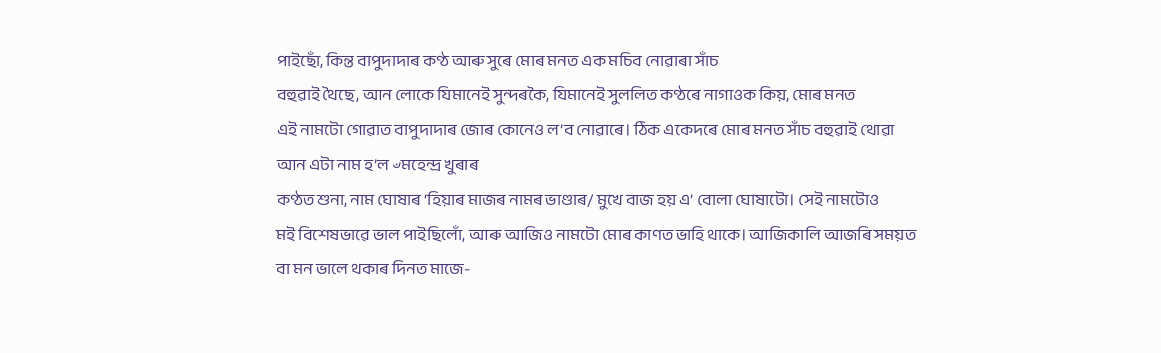পাইছোঁ, কিন্ত বাপুদাদাৰ কণ্ঠ আৰু সুৰে মোৰ মনত এক মচিব নোৱাৰা সাঁচ
বহুৱাই থৈছে, আন লোকে যিমানেই সুন্দৰকৈ, যিমানেই সুললিত কণ্ঠৰে নাগাওক কিয়, মোৰ মনত
এই নামটো গোৱাত বাপুদাদাৰ জোৰ কোনেও ল’ব নোৱাৰে। ঠিক একেদৰে মোৰ মনত সাঁচ বহুৱাই থোৱা
আন এটা নাম হ’ল ৺মহেন্দ্ৰ খুৰাৰ
কণ্ঠত শুনা, নাম ঘোষাৰ ‘হিয়াৰ মাজৰ নামৰ ভাণ্ডাৰ/ মুখে বাজ হয় এ’ বোলা ঘোষাটো। সেই নামটোও
মই বিশেষভাৱে ভাল পাইছিলোঁ, আৰু আজিও নামটো মোৰ কাণত ভাহি থাকে। আজিকালি আজৰি সময়ত
বা মন ভালে থকাৰ দিনত মাজে-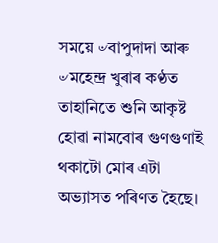সময়ে ৺বাপুদাদা আৰু ৺মহেন্দ্ৰ খুৰাৰ কণ্ঠত তাহানিতে শুনি আকৃষ্ট
হোৱা নামবোৰ গুণগুণাই থকাটো মোৰ এটা অভ্যাসত পৰিণত হৈছে।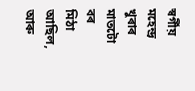স্বৰ্গীয় মহেন্দ্ৰ খুৰাৰ মাতটো বৰ
মিঠা আছিল, আৰু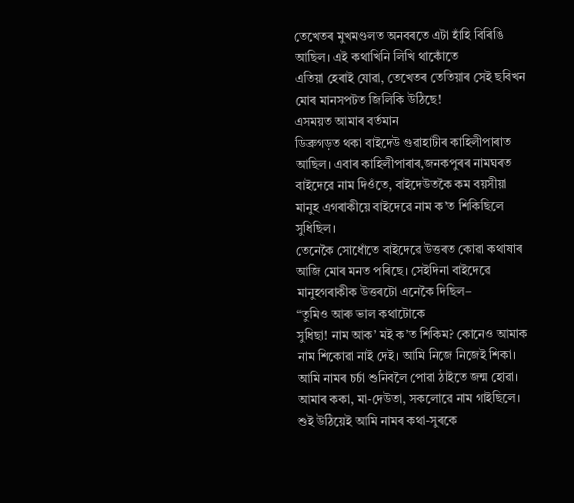তেখেতৰ মুখমণ্ডলত অনবৰতে এটা হাঁহি বিৰিঙি আছিল। এই কথাখিনি লিখি থাকোঁতে
এতিয়া হেৰাই যোৱা, তেখেতৰ তেতিয়াৰ সেই ছবিখন মোৰ মানসপটত জিলিকি উঠিছে!
এসময়ত আমাৰ বৰ্তমান
ডিব্ৰুগড়ত থকা বাইদেউ গুৱাহাটীৰ কাহিলীপাৰাত আছিল। এবাৰ কাহিলীপাৰাৰ,জনকপুৰৰ নামঘৰত
বাইদেৱে নাম দিওঁতে, বাইদেউতকৈ কম বয়সীয়া মানুহ এগৰাকীয়ে বাইদেৱে নাম ক’ত শিকিছিলে সুধিছিল।
তেনেকৈ সোধোঁতে বাইদেৱে উত্তৰত কোৱা কথাষাৰ আজি মোৰ মনত পৰিছে। সেইদিনা বাইদেৱে মানুহগৰাকীক উত্তৰটো এনেকৈ দিছিল–
“তুমিও আৰু ভাল কথাটোকে
সুধিছা! নাম আক’ মই ক’ত শিকিম? কোনেও আমাক নাম শিকোৱা নাই দেই। আমি নিজে নিজেই শিকা।
আমি নামৰ চৰ্চা শুনিবলৈ পোৱা ঠাইতে জন্ম হোৱা। আমাৰ ককা, মা-দেউতা, সকলোৱে নাম গাইছিলে।
শুই উঠিয়েই আমি নামৰ কথা-সুৰকে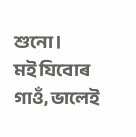শুনো।
মই যিবোৰ গাওঁ, ভালেই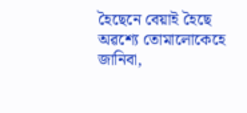হৈছেনে বেয়াই হৈছে অৱশ্যে তোমালোকেহে জানিবা,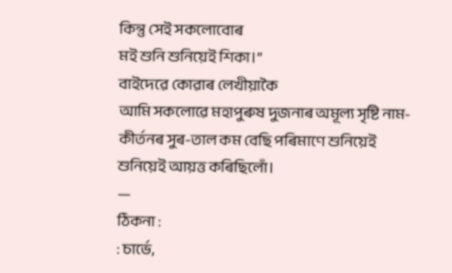কিন্তু সেই সকলোবোৰ
মই শুনি শুনিয়েই শিকা।”
বাইদেৱে কোৱাৰ লেখীয়াকৈ
আমি সকলোৱে মহাপুৰুষ দুজনাৰ অমূল্য সৃষ্টি নাম-কীৰ্তনৰ সুৰ-তাল কম বেছি পৰিমাণে শুনিয়েই
শুনিয়েই আয়ত্ত কৰিছিলোঁ।
—
ঠিকনা :
: চাৰ্ভে,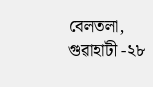বেলতলা,
গুৱাহাটী -২৮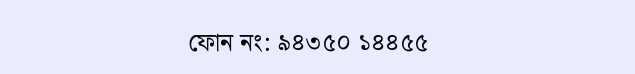ফোন নং: ৯৪৩৫০ ১৪৪৫৫